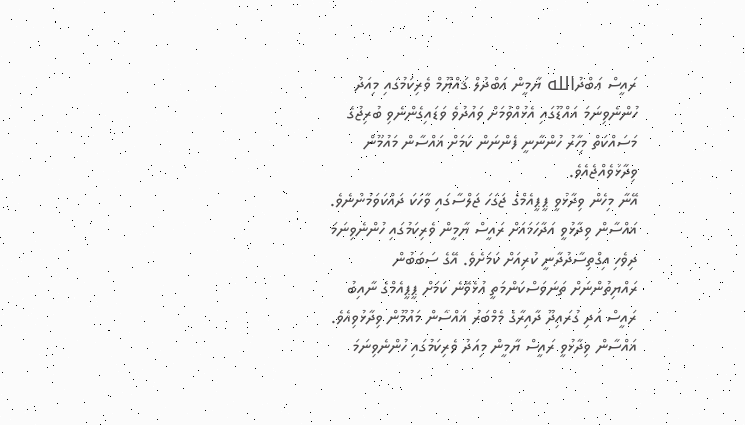ރައީސް ޢަބްދުالله ޔާމީން ޢަބްދުލް ޤައްޔޫމް ވެރިކަމުގައި މިއަދު ހުންނެވިނަމަ އައްޑޫގައި އެޅުއްވުމަށް ވައުދުވެ ވަޑައިގެންނެވި ބުރިޖުގެ މަސައްކަތް މިހާރު ހުންނާނީ ފެންނަން ކަމަށް ޣައްސާން މައުމޫން ވިދާޅުވެއްޖެއެވެ.
އޭނާ މިހެން ވިދާޅުވީ ޕީޕީއެމްގެ ޖަގަހަ ޖަލްސާގައި ވާހަކަ ދައްކަވަމުންނެވެ. ޣައްސާން ވިދާޅުވީ އަދާހަމައަށް ރައީސް ޔާމީން ވެރިކަމުގައި ހުންނެވިނަމަ ދިވެހި އިގްތިސާދުދާނީ ކުރިއަށް ކަމަށެވެ. އޭގެ ސަބަބުން ރައްޔިތުންނަށް ތަނަވަސްކަންމަތީ އުޅެވޭނެ ކަމަށް ޕީޕީއެމްގެ ނާއިބު ރައީސް އަދި ގުރައިދޫ ދާއިރާގެ މެމްބަރު ޣައްސާން މައުމޫން ވިދާޅުވިއެވެ.
ޣައްސާން ވިދާޅުވީ ރައީސް ޔާމީން މިއަދު ވެރިކަމުގައި ހުންނެވިނަމަ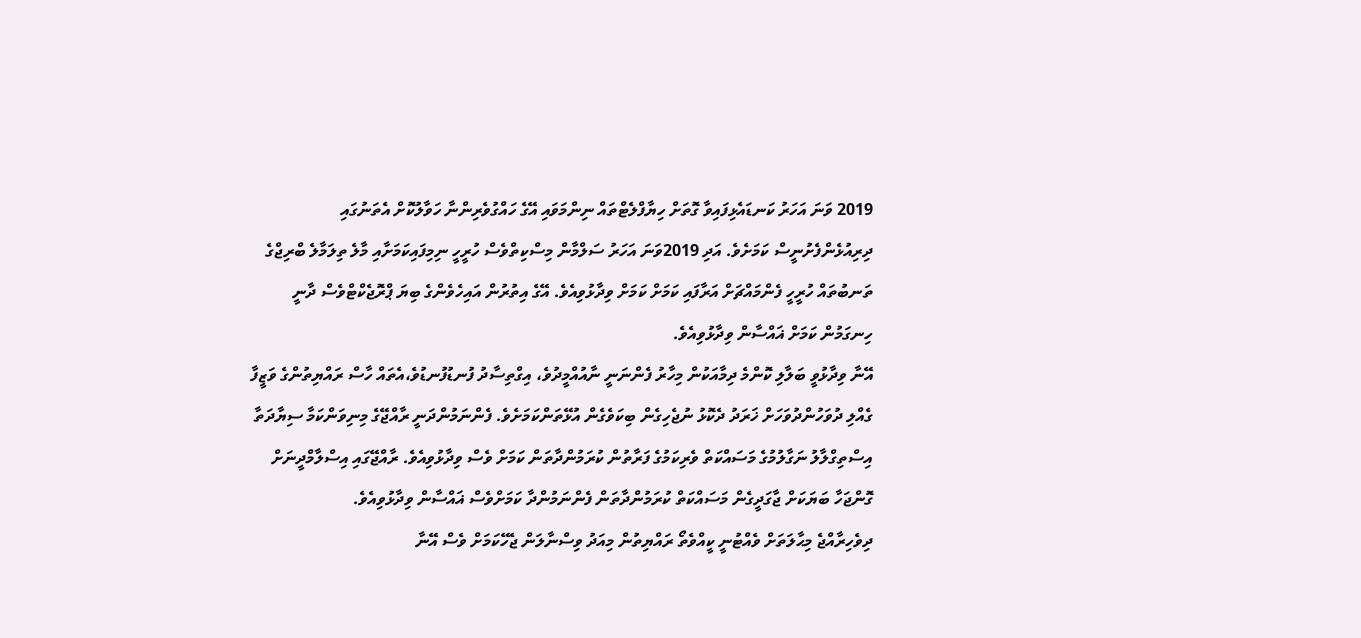2019 ވަނަ އަހަރު ކަނޑައެޅިފައިވާ ގޮތަށް ހިޔާފްލެޓްތައް ނިންމަވައި އޭގެ ހައްގުވެރިންނާ ހަވާލުކޮށް އެތަނުގައި ދިރިއުޅެންފެށުނީސް ކަމަށެވެ. އަދި 2019ވަނަ އަހަރު ސަލްމާން މިސްކިތްވެސް ހުރީހީ ނިމިފައިކަމަށާއި މާލެ ތިލަމާލެ ބްރިޖްގެ ތަނބުތައް ހުރީހީ ފެންމައްޗަށް އަރާފައި ކަމަށް ކަމަށް ވިދާޅުވިއެވެ. އޭގެ އިތުރުން އައިހެވެންގެ ބިޔަ ޕްރޮޖެކްޓްވެސް ދާނީ ހިނގަމުން ކަމަށް ޣައްސާން ވިދާޅުވިއެވެ.
އޭނާ ވިދާޅުވީ ބަލާލި ކޮންމެ ދިމާއަކުން މިހާރު ފެންނަނީ ނާއުއްމީދުވެ، އިގްތިސާދު ފުނޑުފުނޑުވެ،އެތައް ހާސް ރައްޔިތުންގެ ވަޒީފާ ގެއްލި ދުވަހުންދުވަހަށް ޚަރަދު ދެކޮޅު ނުޖެހިގެން ބިކަވެގެން އުޅޭތަންކަމަށެވެ. ފެންނަމުންދަނީ ރާއްޖޭގެ މިނިވަންކަމާ ސިޔާދަތާ އިސްތިގްލާލު ނަގާލުމުގެ މަސައްކަތް ވެރިކަމުގެ ފަރާތުން ކުރަމުންދާތަން ކަމަށް ވެސް ވިދާޅުވިއެވެ. ރާއްޖޭގައި އިސްލާމްދީނަށް ގޮންޖަހާ ބަޔަކަށް ޖާގަދީގެން މަސައްކަތް ކުރަމުންދާތަން ފެންނަމުންދާ ކަމަށްވެސް ޣައްސާން ވިދާޅުވިއެވެ.
ދިވެހިރާއްޖެ މިޙާލަތަށް ވެއްޓުނީ ކީއްވެތޯ ރައްޔިތުން މިއަދު ވިސްނާލަން ޖެހޭކަމަށް ވެސް އޭނާ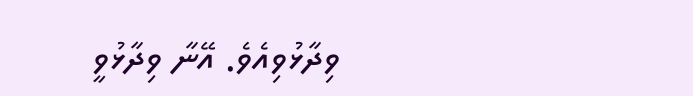ވިދާޅުވިއެވެ. އޭނާ ވިދާޅުވީ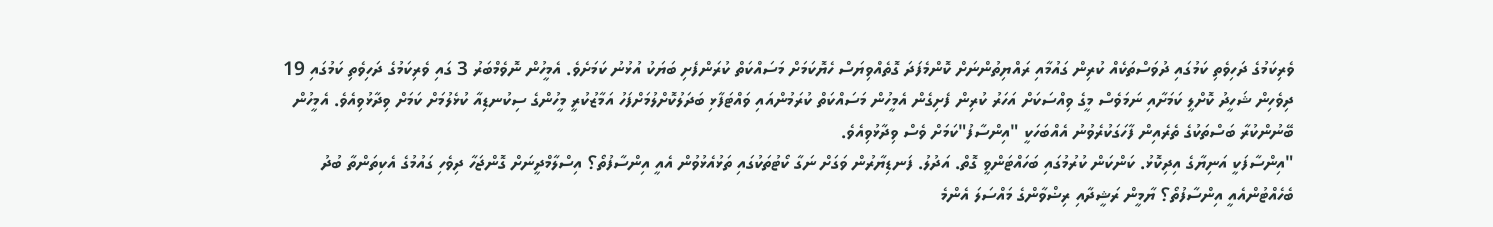ވެރިކަމުގެ ދަހިވެތި ކަމުގައި ދުވަސްތަކެއް ކުރިން ގައުމާއި ރައްޔިތުންނަށް ކޮންމެފަދަ ގޮތެއްވިޔަސް ހެޔޮކަމަށް މަސައްކަތް ކުރަންފެށި ބަޔަކު އުޅުނު ކަމަށެވެ. އެމީހުން ނޮވެމްބަރު 3 ގައި ވެރިކަމުގެ ދަހިވެތި ކަމުގައި 19 ދިވެހިން ޝަހީދު ކޮށްލީ ކަމަށާއި ނަމަވެސް މީގެ ވިއްސަކަށް އަހަރު ކުރިން ފެށިގެން އެމީހުން މަސައްކަތް ކުރަމުންއައި ވައްޓަފާޅި ބަދަލުކޮށްލުމަށްފަހު އަމާޒުކުރީ މީހުންގެ ސިކުނޑިއާ ކުޅެލުމަށް ކަމަށް ވިދާޅުވިއެވެ. އެމީހުން ބޭނުންކުރާ ބަސްތަކުގެ ތެރެއިން ފާހަގަކުރެވުނު އެއްބަހަކީ "އިންސާފު"ކަމަށް ވެސް ވިދާޅުވިއެވެ.
"އިންސާފަކީ އަނިޔާގެ އިދިކޮޅު. ކަންކަން ކުރުމުގައި ބަހައްޓަންވީ ގޮތް. އަދުލު. ފަނޑިޔާރުން ވަގަށް ނަގާ ކޯޓުތަކުގައި ތަޅުއެޅުވުން އެއީ އިންސާފުތޯ؟ އިސްލާމްދީނަށް ގޮންޖަހާ ދިވެހި ގައުމުގެ އެކިތަންތާ ބުދު ބެހެއްޓުންއެއީ އިންސާފުތޯ؟ ޔާމީން ރަޝީދާއި ރިޟްވާންގެ މައްސަލަ އެންމެ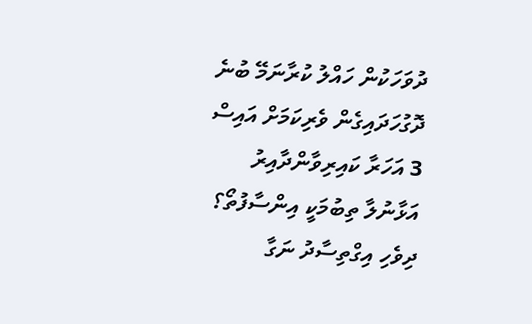ދުވަހަކުން ހައްލު ކުރާނަމޭ ބުނެ ދޮގުހަދައިގެން ވެރިކަމަށް އައިސް 3 އަހަރާ ކައިރިވާންދާއިރު އަޅާނުލާ ތިބުމަކީ އިންސާފުތޯ؟ ދިވެހި އިގްތިސާދު ނަގާ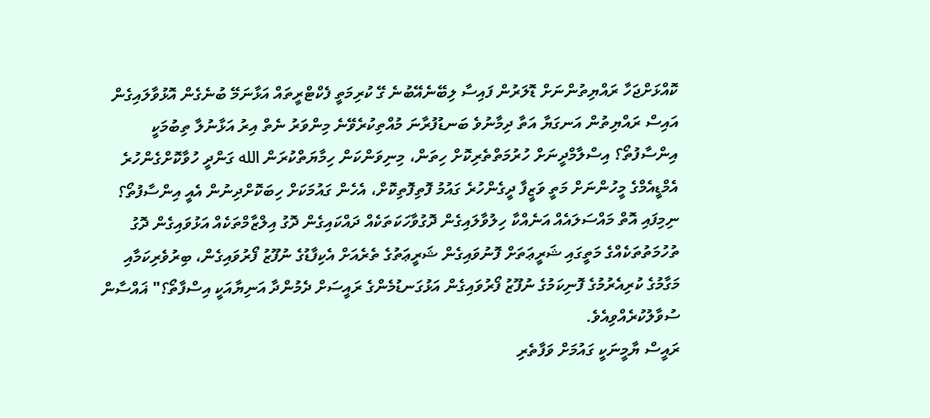ކޮއްޅަށްޖަހާ ރައްޔިތުންނަށް ޑޮލަރުން ފައިސާ ލިބޭނެއޭބުނެ ގޭ ކުރިމަތީ ފެކްޓްރީތައް އަޅާނަމޭ ބުނެގެން އޮޅުވާލައިގެން އައިސް ރައްޔިތުން އަނގަޔާ އަތާ ދިމާނުވެ ބަނޑުފުރާނަ މުއްތިކުރެވޭނެ މިންވަރު ނެތް އިރު އަޅާނުލާ ތިބުމަކީ އިންސާފުތޯ؟ އިސްލާމްދީނަށް ހުރުމަތްތެރިކޮށް ހިތަން، މިނިވަންކަން ހިމާޔަތްކުރަން الله ގަންދީ ހުވާކޮށްގެންހުރެ އެމްޑީއެމްގެ މީހުންނަށް މަތީ ވަޒީފާ ދީގެންހުރެ ގައުމު ފޮތިފޮތިކޮށް، އެހެން ގައުމަކަށް ހިބަކޮށްދިނުން އެއީ އިންސާފުތޯ؟ ނިމިފައި އޮތް މައްސަލައެއް އަނެއްކާ ހިލުވާލައިގެން ދޮގުވާހަކަތަކެއް ދައްކައިގެން ދޮގު އިލްޒާމްތަކެއް އަޅުވައިގެން ދޮގު ތުހުމަތުތަކެއްގެ މަތީގައި ޝަރީޢަތަށް ފޮނުވައިގެން ޝަރީޢަތުގެ ތެރެއަށް އެކިފާޑުގެ ނުފޫޒު ފޯރުވައިގެން، ބިރުވެރިކަމާއި މަގާމުގެ ކުރިއެރުމުގެ ފޮނިކަމުގެ ނުފޫޒު ފޯރުވައިގެން އަޅުގަނޑުމެންގެ ރައީސަށް ދެމުންދާ އަނިޔާއަކީ އިސްފާތޯ؟" ޣައްސާން ސުވާލުކުރެއްވިއެވެ.
ރައީސް ޔާމީނަކީ ގައުމަށް ވަފާތެރި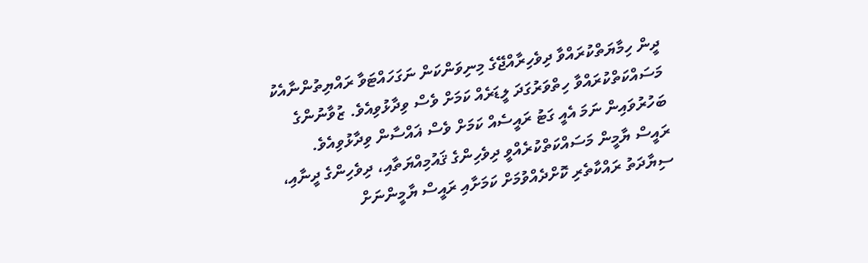ދީން ހިމާޔަތްކުރައްވާ ދިވެހިރާއްޖޭގެ މިނިވަންކަން ނަގަހައްޓަވާ ރައްޔިތުންނާއެކު މަސައްކަތްކުރައްވާ ހިތްވަރުގަދަ ލީޑަރެއް ކަމަށް ވެސް ވިދާޅުވިއެވެ. ޒުވާނުންގެ ބަހުރުވައިން ނަމަ އެއީ ގަޓު ރައީސެއް ކަމަށް ވެސް ޣައްސާން ވިދާޅުވިއެވެ.
ރައީސް ޔާމީން މަސައްކަތްކުރެއްވީ ދިވެހިންގެ ޤައުމިއްޔަތާއި، ދިވެހިންގެ ދީނާއި، ސިޔާދަތު ރައްކާތެރި ކޮށްދެއްވުމަށް ކަމަށާއި ރައީސް ޔާމީންނަށް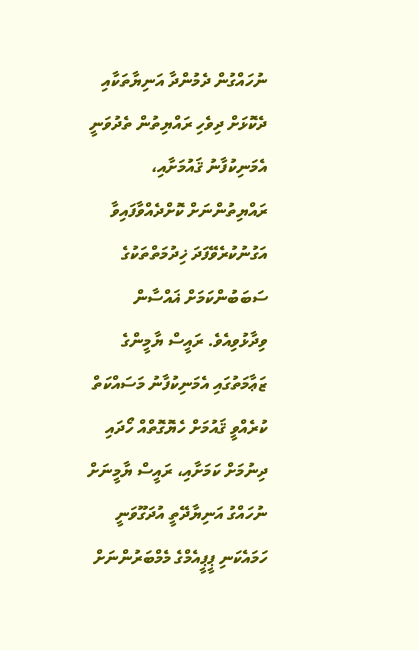ނުހައްގުން ދެމުންދާ އަނިޔާތަކާއި ދެކޮޅަށް ދިވެހި ރައްޔިތުން ތެދުވަނީ އެމަނިކުފާނު ޤައުމަށާއި، ރައްޔިތުންނަށް ކޮށްދެއްވާފައިވާ އަގުނުކުރެވޭފަދަ ޚިދުމަތްތަކުގެ ސަބަބުންކަމަށް ޣައްސާން ވިދާޅުވިއެވެ. ރައީސް ޔާމީންގެ ޒަޢާމަތުގައި އެމަނިކުފާނު މަސައްކަތް ކުރެއްވީ ޤައުމަށް ހެޔޮގޮތްއް ހޯދައި ދިނުމަށް ކަމަށާއި، ރައީސް ޔާމީނަށް ނުހައްގު އަނިޔާދޭތީ އުދަގޫވަނީ ހަމައެކަނި ޕީޕީއެމްގެ މެމްބަރުންނަށް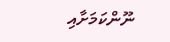ނޫންކަމަށާއި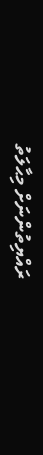ރައްޔިތުންނަށް މިޙާލަތު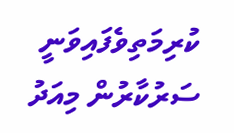ކުރިމަތިވެފައިވަނީ ސަރުކާރުން މިއަދު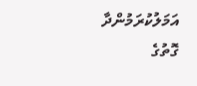އަމަލުކުރަމުންދާ ގޮތުގެ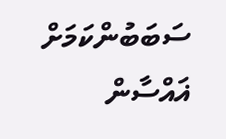ސަބަބުންކަމަށް ޣައްސާން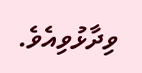ވިދާޅުވިއެވެ.